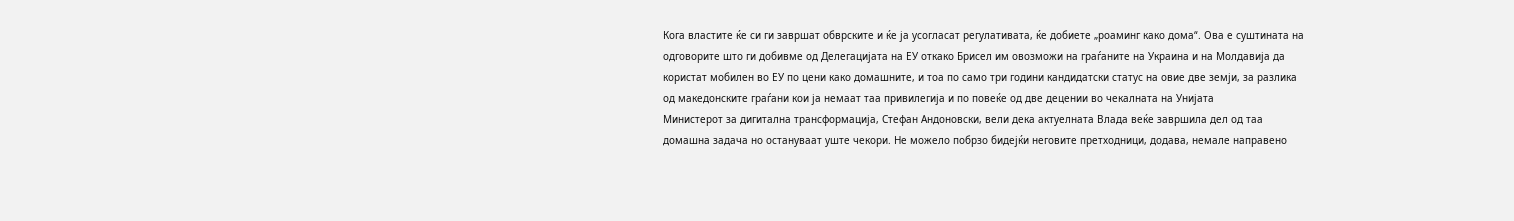Кога властите ќе си ги завршат обврските и ќе ја усогласат регулативата, ќе добиете „роаминг како дома“. Ова е суштината на одговорите што ги добивме од Делегацијата на ЕУ откако Брисел им овозможи на граѓаните на Украина и на Молдавија да користат мобилен во ЕУ по цени како домашните, и тоа по само три години кандидатски статус на овие две земји, за разлика од македонските граѓани кои ја немаат таа привилегија и по повеќе од две децении во чекалната на Унијата
Министерот за дигитална трансформација, Стефан Андоновски, вели дека актуелната Влада веќе завршила дел од таа домашна задача но остануваат уште чекори. Не можело побрзо бидејќи неговите претходници, додава, немале направено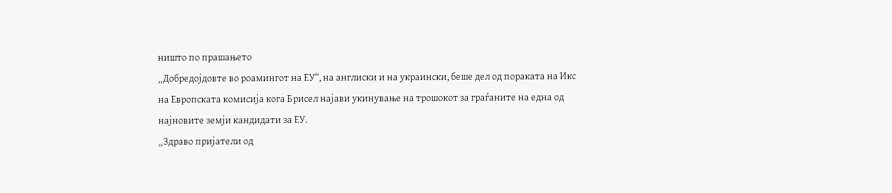ништо по прашањето
„Добредојдовте во роамингот на ЕУ“, на англиски и на украински, беше дел од пораката на Икс на Европската комисија кога Брисел најави укинување на трошокот за граѓаните на една од најновите земји кандидати за ЕУ.
„Здраво пријатели од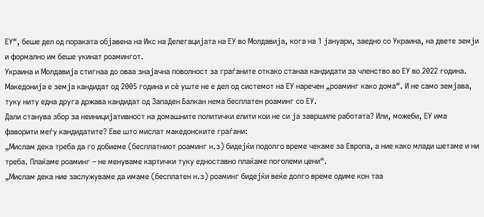ЕУ“, беше дел од пораката објавена на Икс на Делегацијата на ЕУ во Молдавија, кога на 1 јануари, заедно со Украина, на двете земји и формално им беше укинат роамингот.
Украина и Молдавија стигнаа до оваа знајачна поволност за граѓаните откако станаа кандидати за членство во ЕУ во 2022 година.
Македонија е земја кандидат од 2005 година и сè уште не е дел од системот на ЕУ наречен „роаминг како дома“. И не само земјава, туку ниту една друга држава кандидат од Западен Балкан нема бесплатен роаминг со ЕУ.
Дали станува збор за неиницијативност на домашните политички елити кои не си ја завршиле работата? Или, можеби, ЕУ има фаворити меѓу кандидатите? Еве што мислат македонските граѓани:
„Мислам дека треба да го добиеме (бесплатниот роаминг н.з) бидејќи подолго време чекаме за Европа, а ние како млади шетаме и ни треба. Плаќаме роаминг – не менуваме картички туку едноставно плаќаме поголеми цени“.
„Мислам дека ние заслужуваме да имаме (бесплатен н.з) роаминг бидејќи веќе долго време одиме кон таа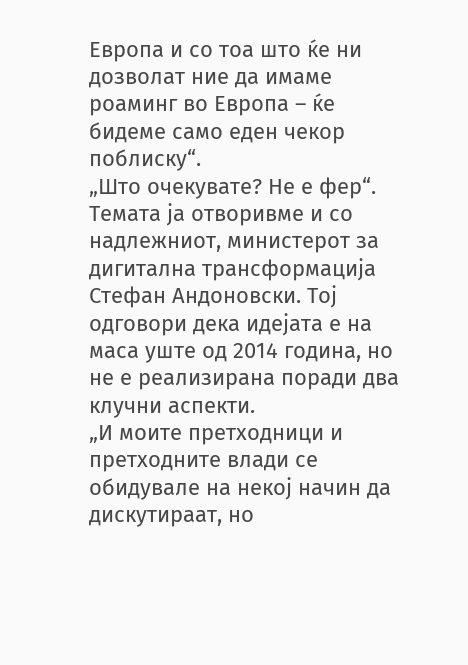Европа и со тоа што ќе ни дозволат ние да имаме роаминг во Европа – ќе бидеме само еден чекор поблиску“.
„Што очекувате? Не е фер“.
Темата ја отворивме и со надлежниот, министерот за дигитална трансформација Стефан Андоновски. Тој одговори дека идејата е на маса уште од 2014 година, но не е реализирана поради два клучни аспекти.
„И моите претходници и претходните влади се обидувале на некој начин да дискутираат, но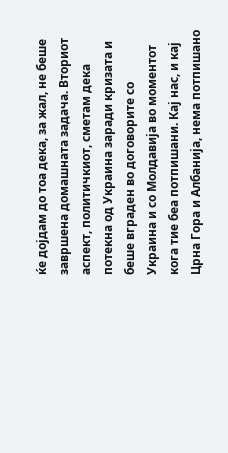ќе дојдам до тоа дека, за жал, не беше завршена домашната задача. Вториот аспект, политичкиот, сметам дека потекна од Украина заради кризата и беше вграден во договорите со Украина и со Молдавија во моментот кога тие беа потпишани. Кај нас, и кај Црна Гора и Албанија, нема потпишано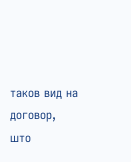таков вид на договор, што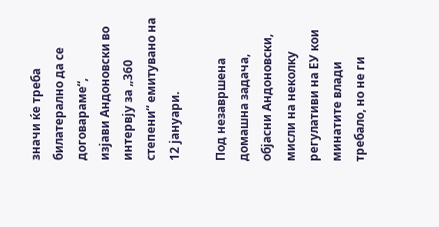значи ќе треба билатерално да се договараме“,
изјави Андоновски во интервју за „360 степени“ емитувано на 12 јануари.

Под незавршена домашна задача, објасни Андоновски, мисли на неколку регулативи на ЕУ кои минатите влади требало, но не ги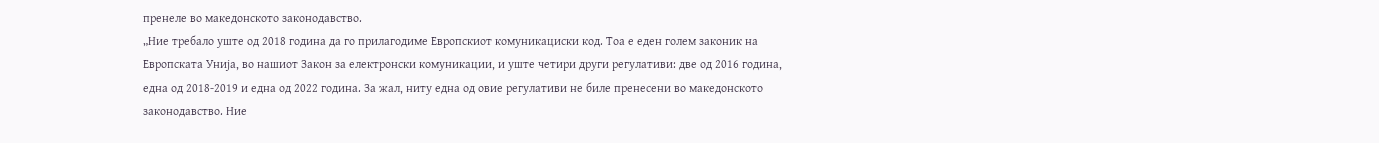пренеле во македонското законодавство.
„Ние требало уште од 2018 година да го прилагодиме Европскиот комуникациски код. Тоа е еден голем законик на Европската Унија, во нашиот Закон за електронски комуникации, и уште четири други регулативи: две од 2016 година, една од 2018-2019 и една од 2022 година. За жал, ниту една од овие регулативи не биле пренесени во македонското законодавство. Ние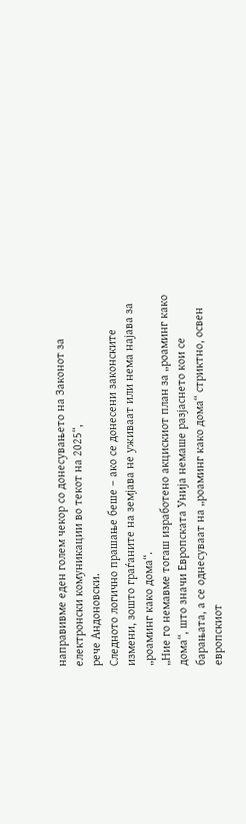направивме еден голем чекор со донесувањето на Законот за електронски комуникации во текот на 2025“,
рече Андоновски.
Следното логично прашање беше – ако се донесени законските измени, зошто граѓаните на земјава не уживаат или нема најава за „роаминг како дома“.
„Ние го немавме тогаш изработено акцискиот план за „роаминг како дома“, што значи Европската Унија немаше разјаснето кои се барањата, а се однесуваат на „роаминг како дома“ стриктно, освен европскиот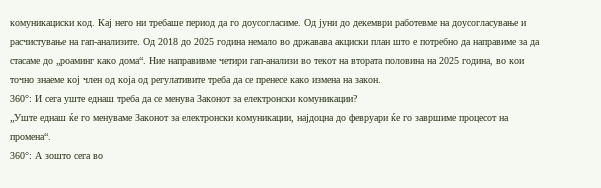комуникациски код. Кај него ни требаше период да го доусогласиме. Од јуни до декември работевме на доусогласување и расчистување на гап-анализите. Од 2018 до 2025 година немало во државава акциски план што е потребно да направиме за да стасаме до „роаминг како дома“. Ние направивме четири гап-анализи во текот на втората половина на 2025 година, во кои точно знаеме кој член од која од регулативите треба да се пренесе како измена на закон.
360°: И сега уште еднаш треба да се менува Законот за електронски комуникации?
„Уште еднаш ќе го менуваме Законот за електронски комуникации, најдоцна до февруари ќе го завршиме процесот на промена“.
360°: А зошто сега во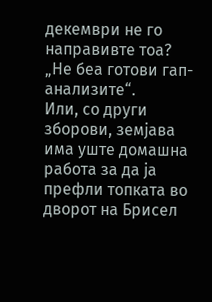декември не го направивте тоа?
„Не беа готови гап-анализите“.
Или, со други зборови, земјава има уште домашна работа за да ја префли топката во дворот на Брисел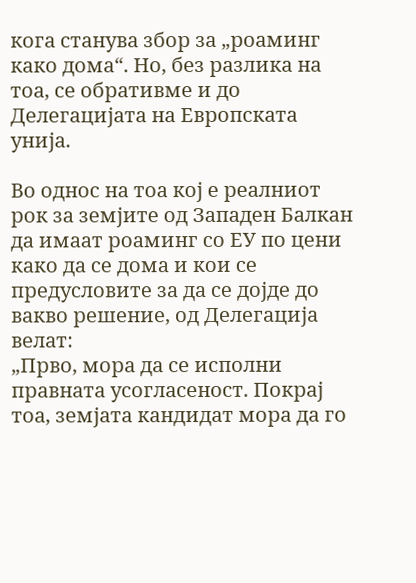кога станува збор за „роаминг како дома“. Но, без разлика на тоа, се обративме и до Делегацијата на Европската унија.

Во однос на тоа кој е реалниот рок за земјите од Западен Балкан да имаат роаминг со ЕУ по цени како да се дома и кои се предусловите за да се дојде до вакво решение, од Делегација велат:
„Прво, мора да се исполни правната усогласеност. Покрај тоа, земјата кандидат мора да го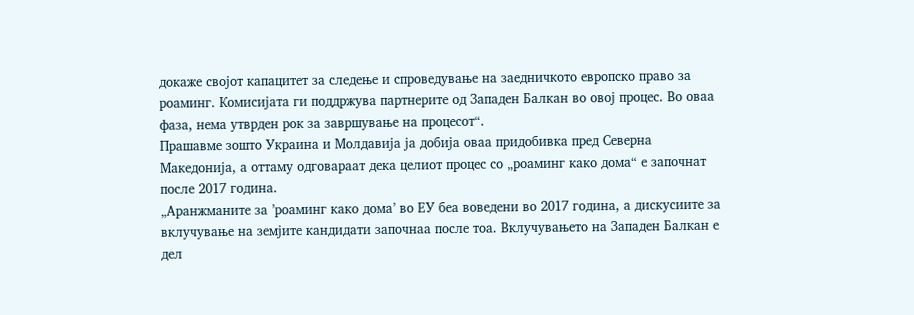докаже својот капацитет за следење и спроведување на заедничкото европско право за роаминг. Комисијата ги поддржува партнерите од Западен Балкан во овој процес. Во оваа фаза, нема утврден рок за завршување на процесот“.
Прашавме зошто Украина и Молдавија ја добија оваа придобивка пред Северна Македонија, а оттаму одговараат дека целиот процес со „роаминг како дома“ е започнат после 2017 година.
„Аранжманите за ’роаминг како дома’ во ЕУ беа воведени во 2017 година, а дискусиите за вклучување на земјите кандидати започнаа после тоа. Вклучувањето на Западен Балкан е дел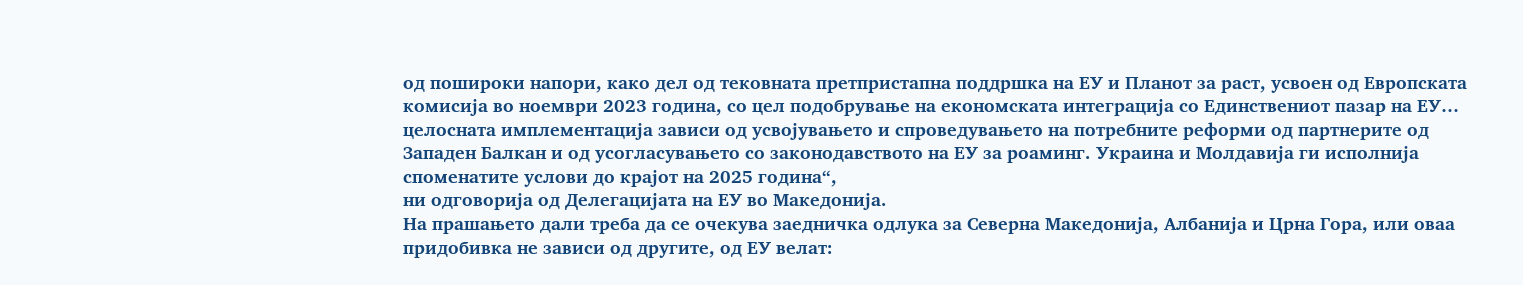од пошироки напори, како дел од тековната претпристапна поддршка на ЕУ и Планот за раст, усвоен од Европската комисија во ноември 2023 година, со цел подобрување на економската интеграција со Единствениот пазар на ЕУ… целосната имплементација зависи од усвојувањето и спроведувањето на потребните реформи од партнерите од Западен Балкан и од усогласувањето со законодавството на ЕУ за роаминг. Украина и Молдавија ги исполнија споменатите услови до крајот на 2025 година“,
ни одговорија од Делегацијата на ЕУ во Македонија.
На прашањето дали треба да се очекува заедничка одлука за Северна Македонија, Албанија и Црна Гора, или оваа придобивка не зависи од другите, од ЕУ велат: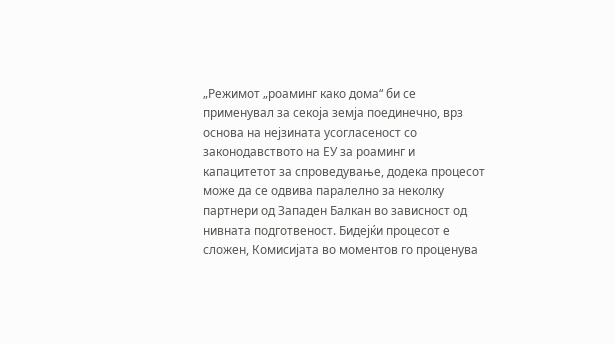„Режимот „роаминг како дома“ би се применувал за секоја земја поединечно, врз основа на нејзината усогласеност со законодавството на ЕУ за роаминг и капацитетот за спроведување, додека процесот може да се одвива паралелно за неколку партнери од Западен Балкан во зависност од нивната подготвеност. Бидејќи процесот е сложен, Комисијата во моментов го проценува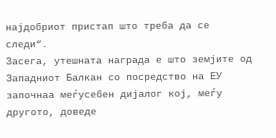најдобриот пристап што треба да се следи“.
Засега, утешната награда е што земјите од Западниот Балкан со посредство на ЕУ започнаа меѓусебен дијалог кој, меѓу другото, доведе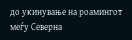до укинување на роамингот меѓу Северна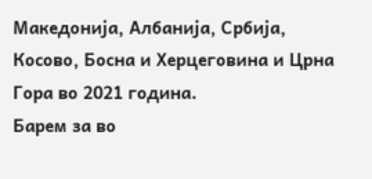Македонија, Албанија, Србија, Косово, Босна и Херцеговина и Црна Гора во 2021 година.
Барем за во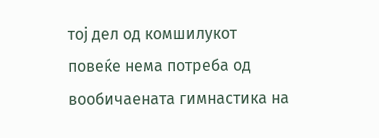тој дел од комшилукот повеќе нема потреба од вообичаената гимнастика на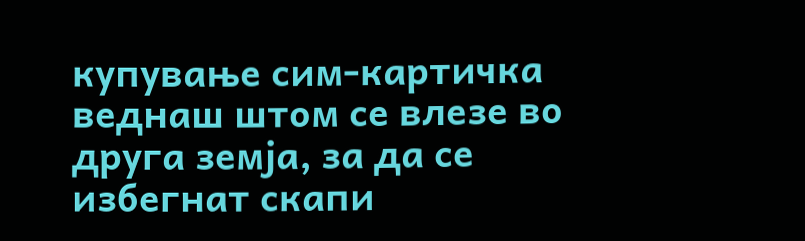купување сим-картичка веднаш штом се влезе во друга земја, за да се избегнат скапи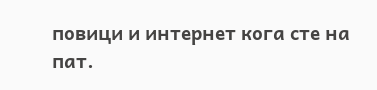повици и интернет кога сте на пат.